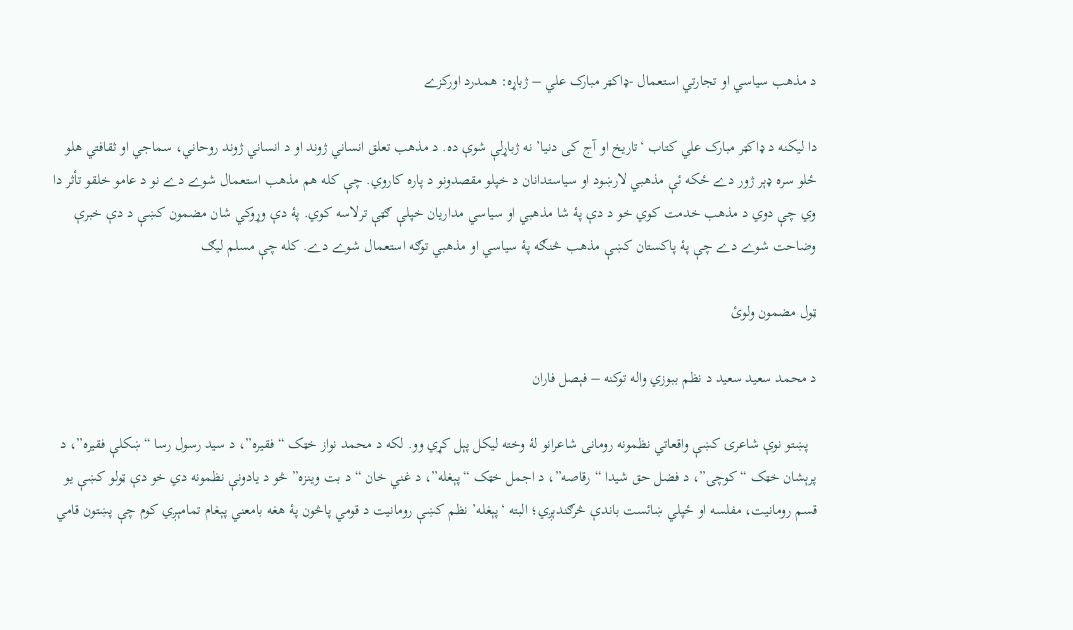د مذهب سیاسي او تجارتي استعمال -ډاکټر مبارک علي – ژباړه: همدرد اورکزے

دا لیکنه د ډاکټر مبارک علي کتاب ‘تاریخ او آج کی دنیا’ نه ژباړلې شوې ده. د مذهب تعلق انساني ژوند او د انساني ژوند روحاني، سماجي او ثقافتي هلو ځلو سره ډېر ژور دے ځکه ئې مذهبي لارښود او سیاستدانان د خپلو مقصدونو د پاره کاروي. چې کله هم مذهب استعمال شوے دے نو د عامو خلقو تأثر دا وي چې دوي د مذهب خدمت کوي خو د دې پۀ شا مذهبي او سیاسي مداریان خپلې ګټې ترلاسه کوي. پۀ دې وړوکي شان مضمون کښې د دې خبرې وضاحت شوے دے چې پۀ پاکستان کښې مذهب څنګه پۀ سیاسي او مذهبي توګه استعمال شوے دے. کله چې مسلم لیګ

ټول مضمون ولوئ

د محمد سعید سعید د نظم ببوزي واله توکنه – فېصل فاران

  پښتو نوې شاعرۍ کښې واقعاتي نظمونه رومانى شاعرانو لۀ وخته ليکل پېل کړي وو. لکه د محمد نواز خټک “فقيره”، د سيد رسول رسا “ښکلې فقيره”، د پرېشان خټک “کوچۍ”، د فضل حق شيدا “رقاصه”، د اجمل خټک “پېغله”، د غني خان “د بت وينزه” څو د يادونې نظمونه دي خو دې ټولو کښې يو قسم رومانيت، مفلسه او ځپلي ښائست باندې څرګندېږي؛ البته ‘پېغله’ نظم کښې رومانيت د قومي پاڅون پۀ هغه بامعني پېغام تمامېږي کوم چې پښتون قامي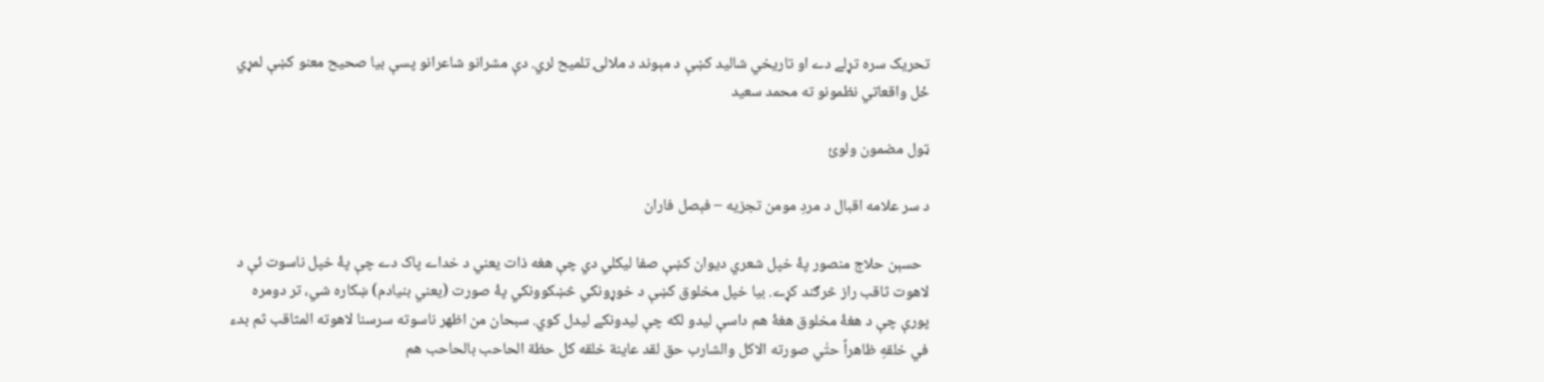تحريک سره تړلے دے او تاريخي شاليد کښې د مېوند د ملالۍ تلميح لري. دې مشرانو شاعرانو پسې بيا صحيح معنو کښې لمړي ځل واقعاتي نظمونو ته محمد سعيد

ټول مضمون ولوئ

د سر علامه اقبال د مردِ مومن تجزیه – فېصل فاران

  حسېن حلاج منصور پۀ خپل شعري دیوان کښې صفا ليکلي دي چې هغه ذات يعني د خداے پاک دے چې پۀ خپل ناسوت ئې د لاهوت ثاقب راز څرګند کړے. بيا خپل مخلوق کښې د خوړونکي څښکوونکي پۀ صورت (يعني بنيادم) ښکاره شي، تر دومره پورې چې د هغۀ مخلوق هغۀ هم داسې ليدو لکه چې ليدونکے ليدل کوي. سبحان من اظهر ناسوته سرسنا لاهوته المثاقب ثم بدء في خلقهِ ظاهراً حتٰي صورته الاکل والشارب حق لقد عاينة خلقه کل حظة الحاحب بالحاحب هم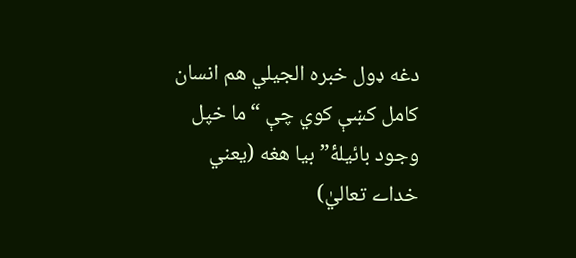دغه ډول خبره الجيلي هم انسان کامل کښې کوي چې “ما خپل وجود بائيلۀ” بيا هغه (يعني خداے تعاليٰ)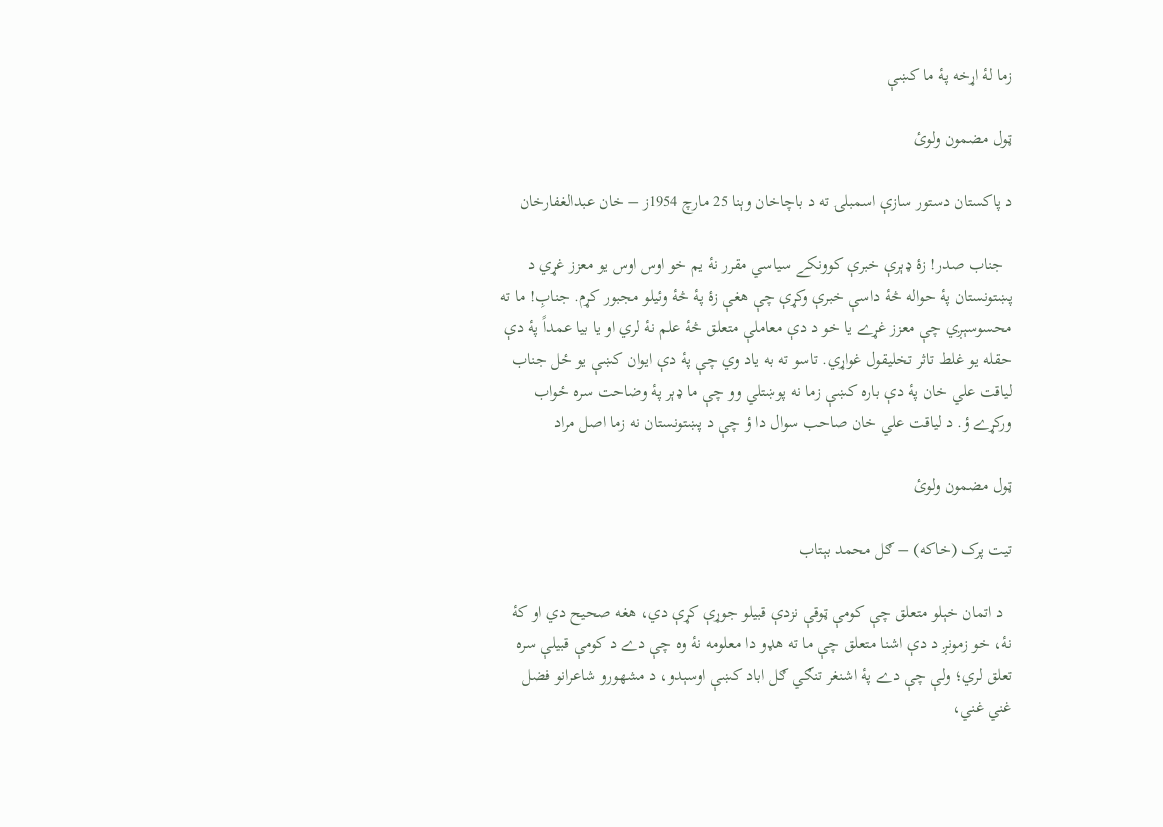زما لۀ اړخه پۀ ما کښې

ټول مضمون ولوئ

د پاکستان دستور سازې اسمبلۍ ته د باچاخان وېنا 25 مارچ 1954ز – خان عبدالغفارخان

  جناب صدر! زۀ ډېرې خبرې کوونکے سياسي مقرر نۀ يم خو اوس اوس يو معزز غړي د پښتونستان پۀ حواله څۀ داسې خبرې وکړې چې هغې زۀ پۀ څۀ وئیلو مجبور کړم. جنابِ! ما ته محسوسېږي چې معزز غړے یا خو د دې معاملې متعلق څۀ علم نۀ لري او يا بيا عمداً پۀ دې حقله يو غلط تاثر تخليقول غواړي. تاسو ته به ياد وي چې پۀ دې ايوان کښې يو ځل جناب لياقت علي خان پۀ دې باره کښې زما نه پوښتلي وو چې ما ډېر پۀ وضاحت سره ځواب ورکړے ؤ. د لياقت علي خان صاحب سوال دا ؤ چې د پښتونستان نه زما اصل مراد

ټول مضمون ولوئ

تیت پرک (خاکه) – ګل محمد بېتاب

  د اتمان خېلو متعلق چې کومې ټوقې نزدې قبيلو جوړې کړې دي، هغه صحيح دي او کۀ نۀ، خو زمونږ د دې اشنا متعلق چې ما ته هډو دا معلومه نۀ وه چې دے د کومې قبيلې سره تعلق لري؛ ولې چې دے پۀ اشنغر تنګي ګل اباد کښې اوسېدو، د مشهورو شاعرانو فضل غني غني،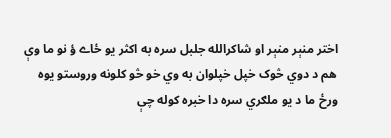اختر منېر منېر او شاکرالله جلبل سره به اکثر يو ځاے ؤ نو ما وې هم د دوي څوک خپل خپلوان به وي خو څو کلونه وروستو يوه ورځ ما د يو ملګري سره دا خبره کوله چې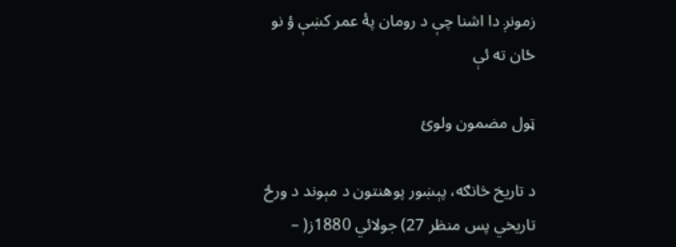زمونږ دا اشنا چې د رومان پۀ عمر کښې ؤ نو ځان ته ئې

ټول مضمون ولوئ

د تاریخ څانګه، پېښور پوهنتون د مېوند د ورځ تاریخي پس منظر 27) جولائي 1880ز( –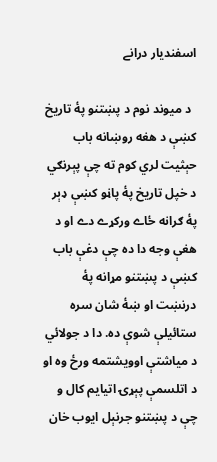اسفندیار درانے

  د ميوند نوم د پښتنو پۀ تاريخ کښې د هغه روښانه باب حېثيت لري کوم ته چې پېرنګي د خپل تاريخ پۀ پاڼو کښې ډېر پۀ ګرانه ځاے ورکړے دے او د هغې وجه دا ده چې دغې باب کښې د پښتنو مړانه پۀ درنښت او ښۀ شان سره ستائیلې شوې ده. دا د جولائي د مياشتې اوويشتمه ورځ وه او د اتلسمې پېړۍ اتيايم کال و چې د پښتنو جرنېل ايوب خان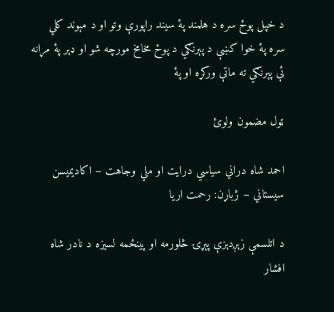د خپل پوځ سره د هلمند پۀ سيند راپورې وتو او د مېوند کلي سره پۀ خوا کښې د پېرنګي د پوځ مخامخ مورچه شو او ډېر پۀ مړانه ئې پېرنګي ته ماتې ورکړه او پۀ

ټول مضمون ولوئ

احمد شاه دراني سیاسي درایت او ملي وجاهت – اکادیمیسن سیستاني – ژباړن: رحمت اریا

د اتلسمې زېږدېزې پېړۍ څلورمه او پینځمه لسيزه د نادر شاه افشار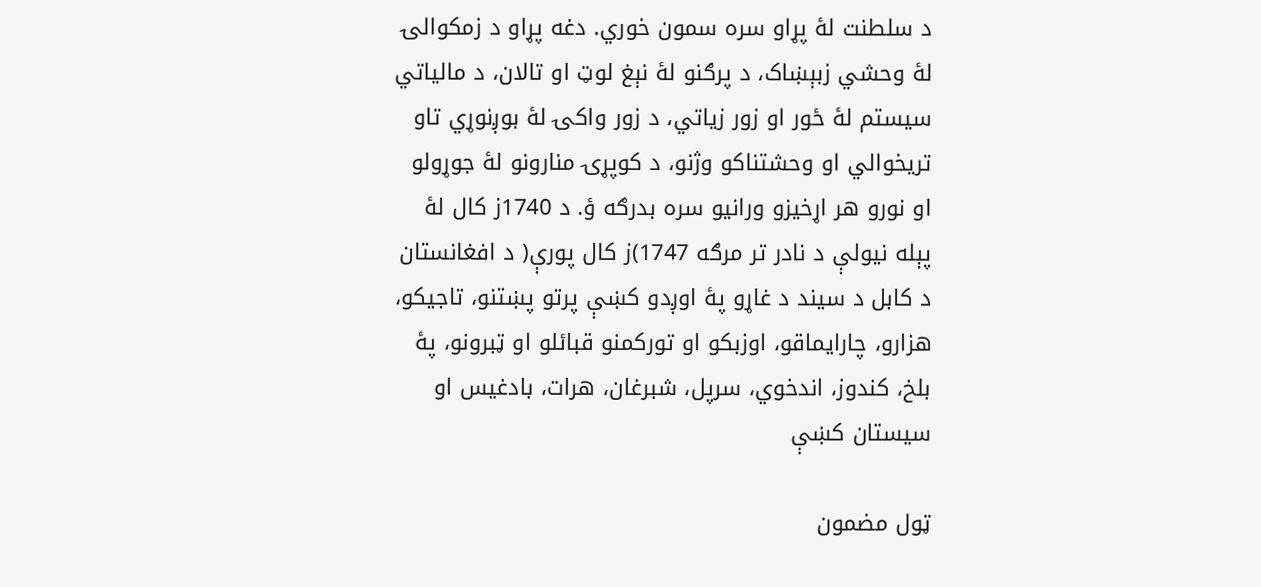د سلطنت لۀ پړاو سره سمون خوري. دغه پړاو د زمکوالۍ لۀ وحشي زبېښاک، د پرګنو لۀ نېغ لوټ او تالان، د مالیاتي سیستم لۀ ځور او زور زیاتي، د زور واکۍ لۀ بوږنوړي تاو تریخوالي او وحشتناکو وژنو، د کوپړۍ منارونو لۀ جوړولو او نورو هر اړخيزو ورانيو سره بدرګه ؤ. د 1740ز کال لۀ پېله نيولې د نادر تر مرګه 1747)ز کال پورې( د افغانستان د کابل د سیند د غاړو پۀ اوږدو کښې پرتو پښتنو، تاجیکو، هزارو، چارایماقو، اوزبکو او تورکمنو قبائلو او ټبرونو، پۀ بلخ، کندوز، اندخوي، سرپل، شبرغان، هرات، بادغیس او سیستان کښې

ټول مضمون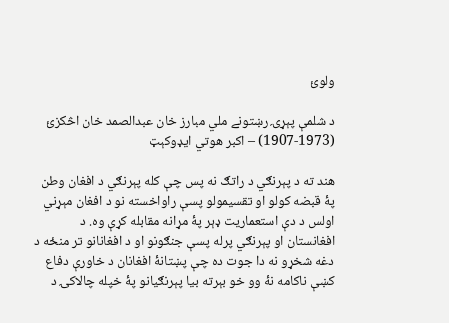ولوئ

د شلمې پېړۍ رښتونے ملي مبارز خان عبدالصمد خان اڅکزئ (1973-1907) – اکبر هوتي ایډوکېټ

هند ته د پېرنګي د راتګ نه پس چې کله پېرنګي د افغان وطن پۀ قبضه کولو او تقسيمولو پسې راواخسته نو د افغان مېړني اولس د دې استعماريت ډېر پۀ مړانه مقابله کړې وه. د افغانستان او پېرنګي پرله پسې جنګونو او د افغانانو تر منځه د دغه شخړو نه دا جوت ده چې پښتانۀ افغانان د خاورې دفاع کښې ناکامه نۀ وو خو بېرته بيا پېرنګيانو پۀ خپله چالاکۍ د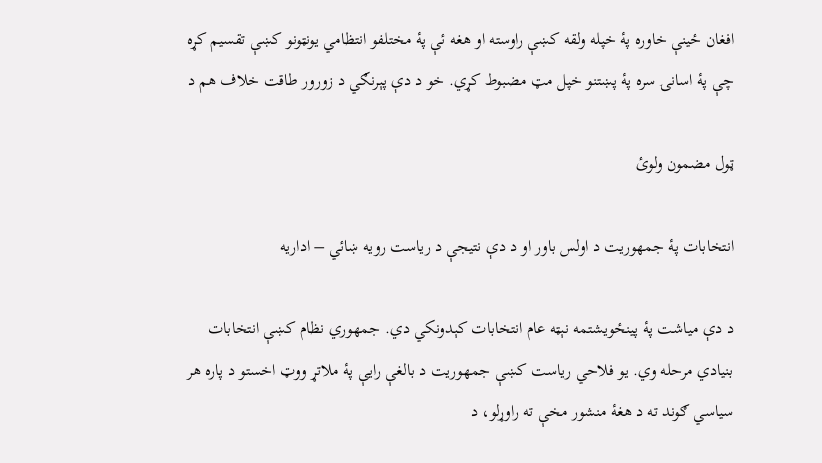افغان ځينې خاوره پۀ خپله ولقه کښې راوسته او هغه ئې پۀ مختلفو انتظامي يونټونو کښې تقسيم کړه چې پۀ اسانۍ سره پۀ پښتنو خپل مټ مضبوط کړي. خو د دې پېرنګي د زورور طاقت خلاف هم د

ټول مضمون ولوئ

انتخابات پۀ جمهوریت د اولس باور او د دې نتیجې د ریاست رویه ښائي – اداريه

د دې میاشت پۀ پینځویشتمه نېټه عام انتخابات کېدونکي دي. جمهوري نظام کښې انتخابات بنیادي مرحله وي. یو فلاحي ریاست کښې جمهوریت د بالغې رایې پۀ ملاتړ ووټ اخستو د پاره هر سیاسي ګوند ته د هغۀ منشور مخې ته راوړلو، د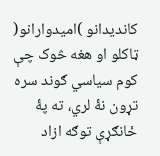کاندیدانو )امیدوارانو( ټاکلو او هغه څوک چې کوم سیاسي ګوند سره تړون نۀ لري، ته پۀ ځانګړې توګه ازاد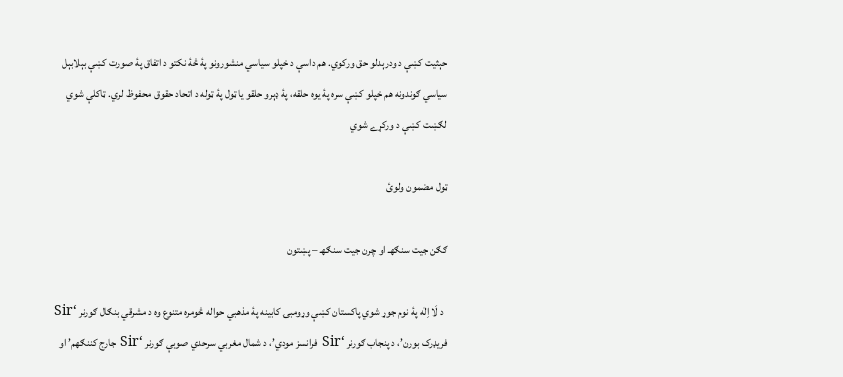حېثیت کښې د ودرېدلو حق ورکوي. هم داسې د خپلو سیاسي منشورونو پۀ څۀ نکتو د اتفاق پۀ صورت کښې بېلابېل سیاسي ګوندونه هم خپلو کښې سره پۀ یوه حلقه، پۀ ډېرو حلقو یا ټول پۀ ټوله د اتحاد حقوق محفوظ لري. ټاکلې شوي لګښت کښې د ورکړے شوي

ټول مضمون ولوئ

ګګن جیت سنګهـ او چرن جیت سنګهـ – پښتون

  د لَا اِلٰه پۀ نوم جوړ شوي پاکستان کښې وړومبۍ کابینه پۀ مذهبي حواله څومره متنوع وه د مشرقي بنګال ګورنر ‘Sir فریډرک بورن’، د پنجاب ګورنر ‘Sir فرانسز مودي’، د شمال مغربي سرحدي صوبې ګورنر ‘Sir جارج کننګهم’ او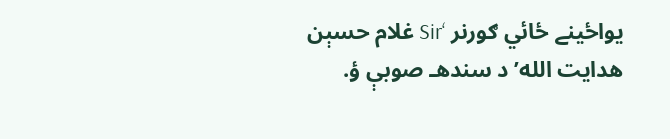یواځینے ځائي ګورنر ‘Sir غلام حسېن هدایت الله’ د سندهـ صوبې ؤ.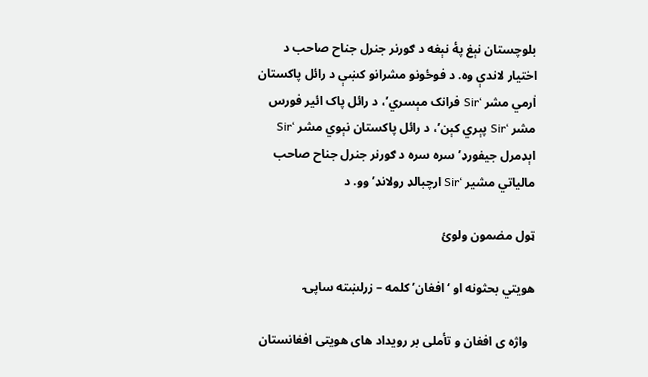بلوچستان نېغ پۀ نېغه د ګورنر جنرل جناح صاحب د اختیار لاندې وه. د فوځونو مشرانو کښې د رائل پاکستان اٰرمي مشر ‘Sir فرانک مېسري’، د رائل پاک ائیر فورس مشر ‘Sir پېري کېن’، د رائل پاکستان نېوي مشر ‘Sir اېډمرل جیفورډ’ سره سره د ګورنر جنرل جناح صاحب مالیاتي مشیر ‘Sir ارچبالډ رولانډ’ وو. د

ټول مضمون ولوئ

هویتي بحثونه او ‘افغان’ کلمه – زرلښته ساپۍ

  واژه ی افغان و تأملی بر رویداد های هویتی افغانستان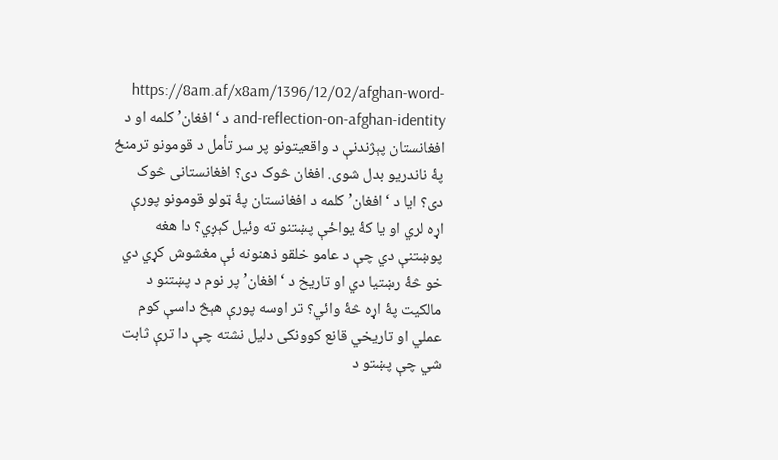https://8am.af/x8am/1396/12/02/afghan-word-and-reflection-on-afghan-identity د ‘افغان’ کلمه او د افغانستان پېژندنې د واقعیتونو پر سر تأمل د قومونو ترمنځ پۀ ناندريو بدل شوی. افغان څوک دی؟ افغانستانی څوک دی؟ ایا د ‘افغان’ کلمه د افغانستان پۀ ټولو قومونو پورې اړه لري او يا کۀ يواځې پښتنو ته وئيل کېږي؟ دا هغه پوښتنې دي چې د عامو خلقو ذهنونه ئې مغشوش کړي دي خو څۀ رښتيا دي او تاريخ د ‘افغان’ پر نوم د پښتنو د مالکيت پۀ اړه څۀ وائي؟ تر اوسه پورې هېڅ داسې کوم عملي او تاريخي قانع کوونکی دليل نشته چې دا ترې ثابت شي چې پښتو د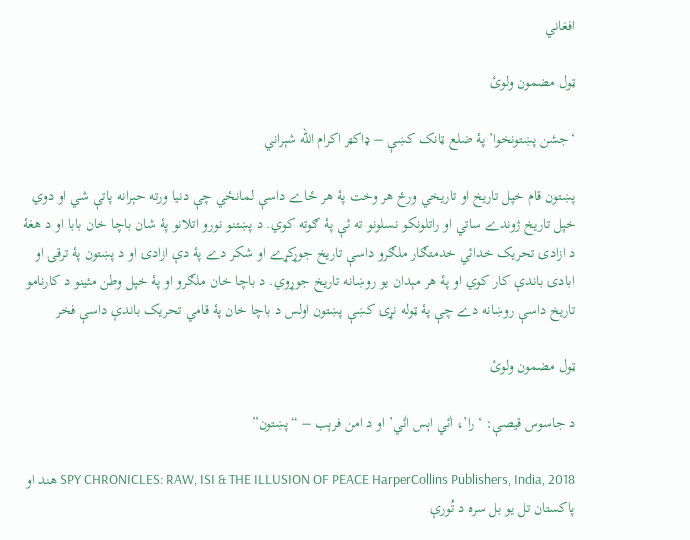افغاني

ټول مضمون ولوئ

‘جشن پښتونخوا’ پۀ ضلع ټانک کښې – ډاکټر اکرام الله شېراني

پښتون قام خپل تاريخ او تاريخي ورځ هر وخت پۀ هر ځاے داسې لمانځي چې دنيا ورته حېرانه پاتې شي او دوي خپل تاريخ ژوندے ساتي او راتلونکو نسلونو ته ئې پۀ ګوته کوي. د پښتنو نورو اتلانو پۀ شان باچا خان بابا او د هغۀ د ازادۍ تحريک خدائي خدمتګار ملګرو داسې تاريخ جوړکړے او شکر دے پۀ دې ازادۍ او د پښتون پۀ ترقۍ او ابادۍ باندې کار کوي او پۀ هر مېدان يو روښانه تاريخ جوړوي. د باچا خان ملګرو او پۀ خپل وطن مئينو د کارنامو تاريخ داسې روښانه دے چې پۀ ټوله نړۍ کښې پښتون اولس د باچا خان پۀ قامي تحريک باندې داسې فخر

ټول مضمون ولوئ

د جاسوس قیصې: ‘را’، اٰئي اېس اٰئي’ او د امن فرېب – “پښتون”

SPY CHRONICLES: RAW, ISI & THE ILLUSION OF PEACE HarperCollins Publishers, India, 2018 هند او پاکستان تل یو بل سره د تُورې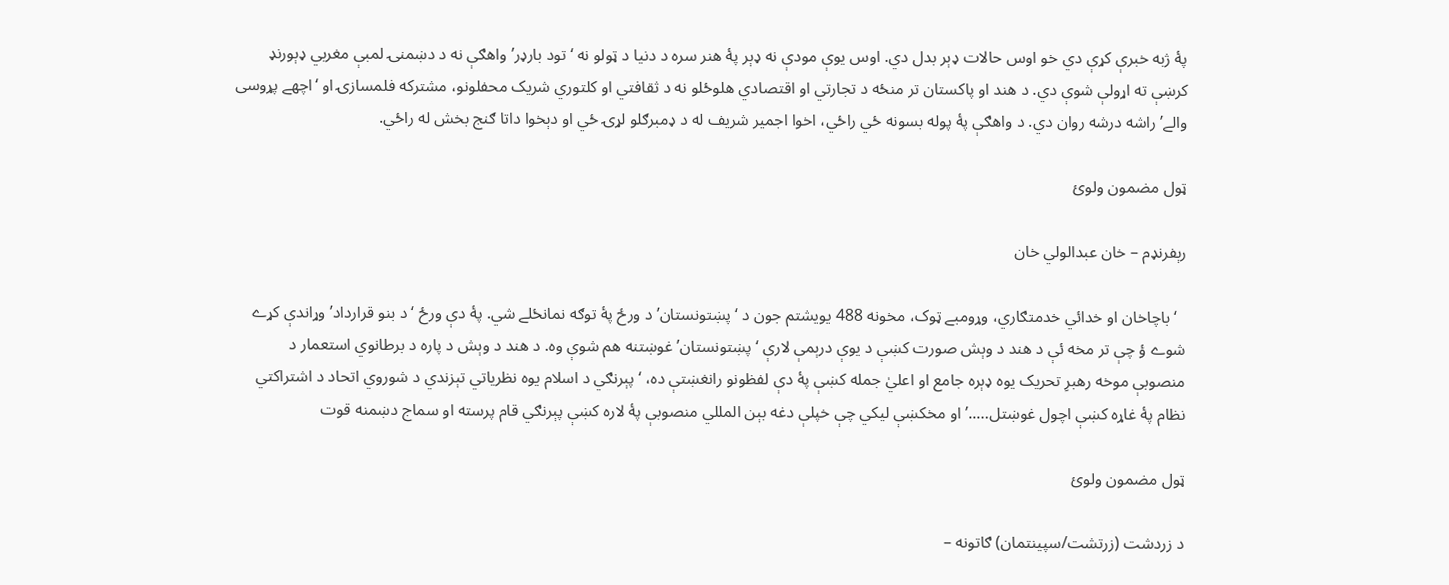پۀ ژبه خبرې کړې دي خو اوس حالات ډېر بدل دي. اوس یوې مودې نه ډېر پۀ هنر سره د دنیا د ټولو نه ‘تود بارډر’ واهګې نه د دښمنۍ لمبې مغربي ډېورنډ کرښې ته اړولې شوې دي. د هند او پاکستان تر منځه د تجارتي او اقتصادي هلوځلو نه د ثقافتي او کلتوري شریک محفلونو، مشترکه فلمسازۍ او ‘اچهے پړوسی والے’ راشه درشه روان دي. د واهګې پۀ پوله بسونه ځي راځي، اخوا اجمیر شریف له د ډمبرګلو لړۍ ځي او دېخوا داتا ګنج بخش له راځي.

ټول مضمون ولوئ

رېفرنډم – خان عبدالولي خان

  ‘باچاخان او خدائي خدمتګاري، وړومبے ټوک، مخونه 488 یویشتم جون د ‘پښتونستان’ د ورځ پۀ توګه نمانځلے شي. پۀ دې ورځ ‘د بنو قرارداد’ وړاندې کړے شوے ؤ چې تر مخه ئې د هند د وېش صورت کښې د یوې درېمې لارې ‘پښتونستان’ غوښتنه هم شوې وه. د هند د وېش د پاره د برطانوي استعمار د منصوبې موخه رهبرِ تحریک یوه ډېره جامع او اعليٰ جمله کښې پۀ دې لفظونو رانغښتې ده، ‘پېرنګي د اسلام یوه نظریاتي تېزندي د شوروي اتحاد د اشتراکتي نظام پۀ غاړه کښې اچول غوښتل…..’ او مخکښې لیکي چې خپلې دغه بېن المللي منصوبې پۀ لاره کښې پېرنګي قام پرسته او سماج دښمنه قوت

ټول مضمون ولوئ

د زردشت (زرتشت/سپینتمان) ګاتونه –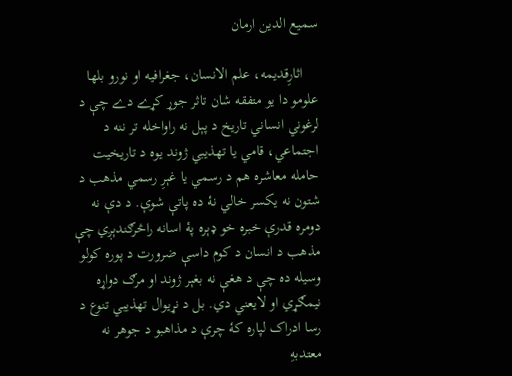سمیع الدین ارمان

    اثارِقدیمه، علم الانسان، جغرافیه او نورو بلها علومو دا یو متفقه شان تاثر جوړ کړے دے چې د لرغوني انساني تاریخ د پېل نه راواخله تر ننه د اجتماعي، قامي یا تهذیبي ژوند یوه د تاریخیت حامله معاشره هم د رسمي یا غېرِ رسمي مذهب د شتون نه یکسر خالي نۀ ده پاتې شوې. د دې نه دومره قدرې خبره خو ډېره پۀ اسانه راڅرګندېږي چې مذهب د انسان د کوم داسې ضرورت د پوره کولو وسیله ده چې د هغې نه بغېر ژوند او مرګ دواړه نیمګړي او لایعني دي. بل د نړیوال تهذیبي تنوع د رسا ادراک لپاره کۀ چرې د مذاهبو د جوهر نه معتدبهِ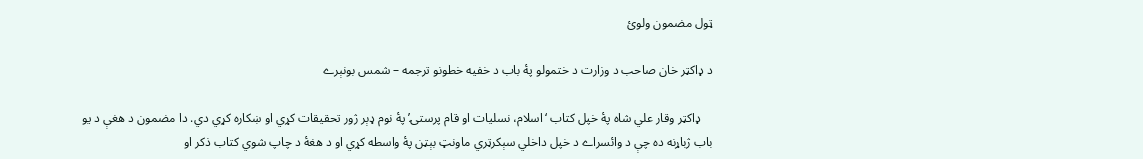ټول مضمون ولوئ

د ډاکټر خان صاحب د وزارت د ختمولو پۀ باب د خفیه خطونو ترجمه – شمس بونېرے

    ډاکټر وقار علي شاه پۀ خپل کتاب ‘اسلام، نسليات او قام پرستۍ’ پۀ نوم ډېر ژور تحقيقات کړي او ښکاره کړي دي. دا مضمون د هغې د يو باب ژباړنه ده چې د وائسراے د خپل داخلي سېکرټري ماونټ بېټن پۀ واسطه کړي او د هغۀ د چاپ شوي کتاب ذکر او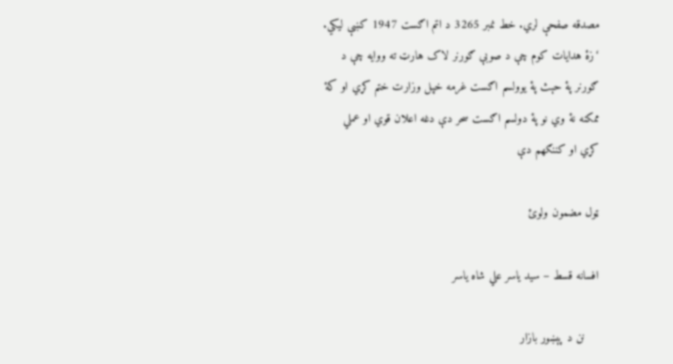مصدقه صفحې لري. خط نمبر 3265 د اتم اګست 1947 کښې ليکي. ‘زۀ هدايات کوم چې د صوبې ګورنر لاک هارټ ته ووايه چې د ګورنر پۀ حېث پۀ يوولسم اګست غرمه خپل وزارت ختم کړي او کۀ ممکنه نۀ وي نو پۀ دولسم اګست سحر دې دغه اعلان قوي او عملي کړي او کننګهم دې

ټول مضمون ولوئ

افسانه قسط – سید یاسر علي شاه یاسر

    نن د پېښور بازار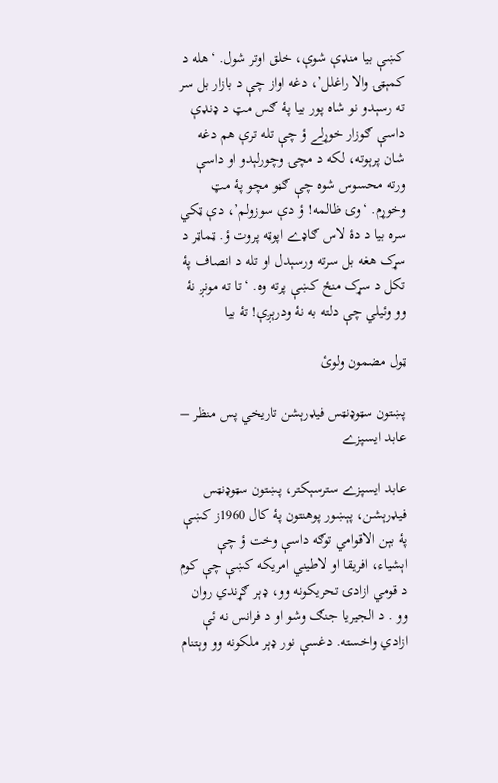کښې بيا منډې شوې، خلق اوتر شول. ‘هله د کمېټۍ والا راغلل’، دغه اواز چې د بازار بل سر ته رسېدو نو شاه پور بيا پۀ ګس مټ د ډنډې داسې ګوزار خوړلے ؤ چې تله ترې هم دغه شان پرېوته، لکه د مچۍ وچورلېدو او داسې ورته محسوس شوه چې ګڼو مچو پۀ مټ وخوړم. ‘وۍ ظالمه! ؤ دې سوزولم’، دې ټکي سره بيا د دۀ لاس ګاډے اپوټه پروت ؤ. ټماټر د سړک هغه بل سرته ورسېدل او تله د انصاف پۀ تکل د سړک منځ کښې پرته وه. ‘تا ته مونږ نۀ وو وئيلي چې دلته به نۀ ودرېږې! تۀ بيا

ټول مضمون ولوئ

پښتون سټوډنټس فیډرېشن تاریخي پس منظر – عابد ایسپزے

عابد ایسپزے سترسېکتر، پښتون سټوډنټس فیډرېشن، پېښور پوهنتون پۀ کال 1960ز کښې پۀ بېن الاقوامي توګه داسې وخت ؤ چې اېشياء، افريقا او لاطيني امريکه کښې چې کوم د قومي ازادۍ تحريکونه وو، ډېر ګړندي روان وو . د الجيريا جنګ وشو او د فرانس نه ئې ازادي واخسته. دغسې نور ډېر ملکونه وو وېتنام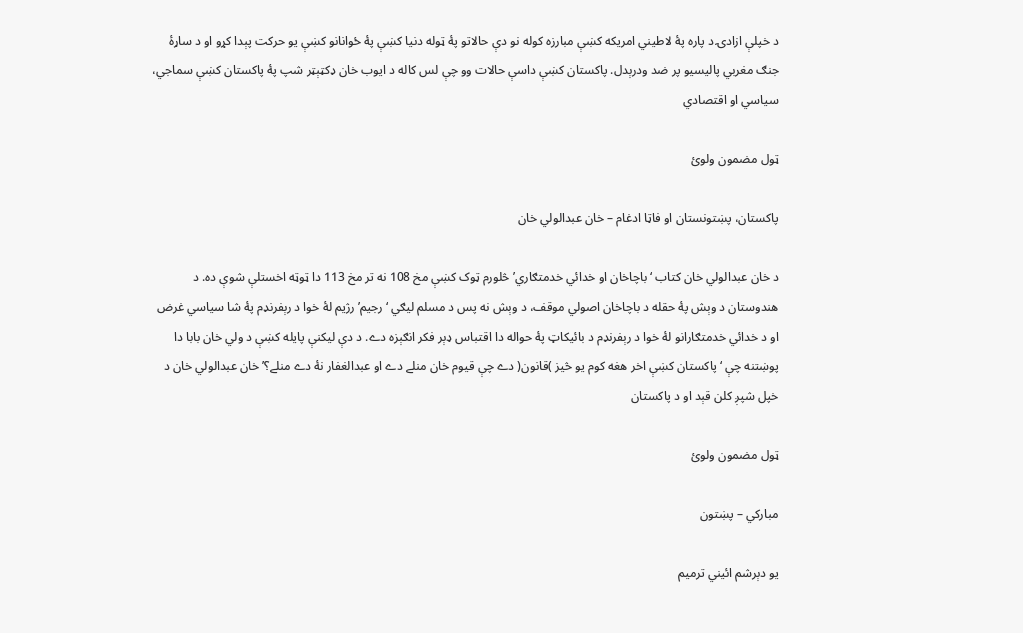د خپلې ازادۍ د پاره پۀ لاطيني امريکه کښې مبارزه کوله نو دې حالاتو پۀ ټوله دنيا کښې پۀ ځوانانو کښې يو حرکت پېدا کړو او د ساړۀ جنګ مغربي پاليسیو پر ضد ودرېدل. پاکستان کښې داسې حالات وو چې لس کاله د ايوب خان ډکټېټر شپ پۀ پاکستان کښې سماجي، سياسي او اقتصادي

ټول مضمون ولوئ

پاکستان، پښتونستان او فاټا ادغام – خان عبدالولي خان

د خان عبدالولي خان کتاب ‘باچاخان او خدائي خدمتګاري’ څلورم ټوک کښې مخ 108 نه تر مخ 113 دا ټوټه اخستلې شوې ده. د هندوستان د وېش پۀ حقله د باچاخان اصولي موقف، د وېش نه پس د مسلم لیګي ‘رجیم’ رژیم لۀ خوا د رېفرنډم پۀ شا سیاسي غرض او د خدائي خدمتګارانو لۀ خوا د رېفرنډم د بائیکاټ پۀ حواله دا اقتباس ډېر فکر انګېزه دے. د دې لیکنې پایله کښې د ولي خان بابا دا پوښتنه چې ‘پاکستان کښې اخر هغه کوم یو څیز )قانون( دے چې قیوم خان منلے دے او عبدالغفار نۀ دے منلے؟’ خان عبدالولي خان د خپل شپږ کلن قېد او د پاکستان

ټول مضمون ولوئ

مبارکي – پښتون

یو دېرشم ائیني ترمیم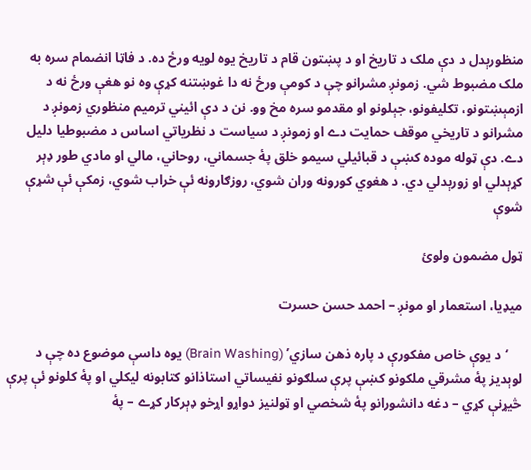منظورېدل د دې ملک د تاریخ او د پښتون قام د تاریخ یوه لویه ورځ ده. د فاټا انضمام سره به ملک مضبوط شي. زمونږ مشرانو چې د کومې ورځ نه دا غوښتنه کړې وه نو هغې ورځ نه د ازمېښتونو، تکلیفونو، جېلونو او مقدمو سره مخ وو. نن د دې ائیني ترمیم منظوري زمونږ د مشرانو د تاریخي موقف حمایت دے او زمونږ د سیاست د نظریاتي اساس د مضبوطیا دلیل دے. دې ټوله موده کښې د قبائیلي سیمو خلق پۀ جسماني، روحاني، مالي او مادي طور ډېر کړېدلي او زورېدلي دي. د هغوي کورونه وران شوي، روزګارونه ئې خراب شوي، زمکې ئې شړې شوې

ټول مضمون ولوئ

میډیا، استعمار او مونږ – احمد حسن حسرت

    ‘د يوې خاص مفکورې د پاره ذهن سازي’ (Brain Washing) يوه داسې موضوع ده چې د لوېديز پۀ مشرقي ملکونو کښې پرې سلګونو نفيساتي استاذانو کتابونه ليکلي او پۀ کلونو ئې پرې څيړنې کړي – دغه دانشورانو پۀ شخصي او ټولنيز دواړو اړخو ډېرکار کړے – پۀ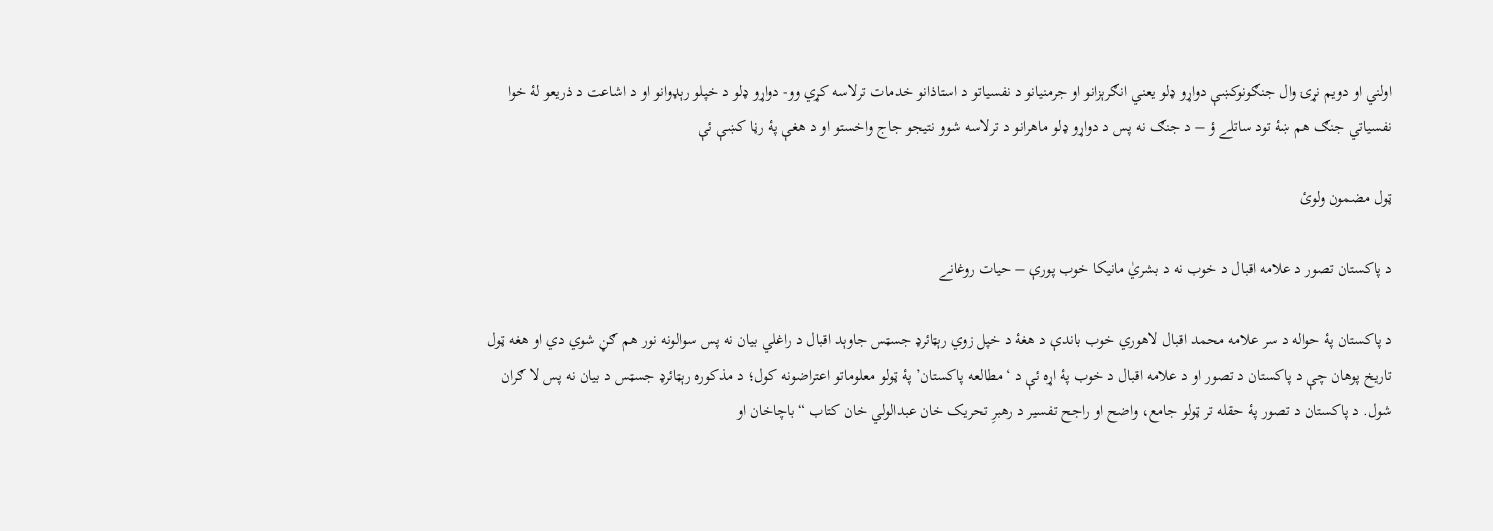اولني او دويم نړۍ وال جنګونوکښې دواړو ډلو يعني انګرېزانو او جرمنيانو د نفسياتو د استاذانو خدمات ترلاسه کړي وو- دواړو ډلو د خپلو رېډوانو او د اشاعت د ذريعو لۀ خوا نفسياتي جنګ هم ښۀ تود ساتلے ؤ – د جنګ نه پس د دواړو ډلو ماهرانو د ترلاسه شوو نتيجو جاج واخستو او د هغې پۀ رڼا کښې ئې

ټول مضمون ولوئ

د پاکستان تصور د علامه اقبال د خوب نه د بشريٰ مانیکا خوب پورې – حیات روغانے

د پاکستان پۀ حواله د سر علامه محمد اقبال لاهوري خوب باندې د هغۀ د خپل زوي رېټائرډ جسټس جاوېد اقبال د راغلي بیان نه پس سوالونه نور هم ګڼ شوي دي او هغه ټول تاریخ پوهان چې د پاکستان د تصور او د علامه اقبال د خوب پۀ اړه ئې د ‘مطالعه پاکستان’ پۀ ټولو معلوماتو اعتراضونه کول؛ د مذکوره رېټائرډ جسټس د بیان نه پس لا ګران شول. د پاکستان د تصور پۀ حقله تر ټولو جامع، واضح او راجح تفسیر د رهبرِ تحریک خان عبدالولي خان کتاب “باچاخان او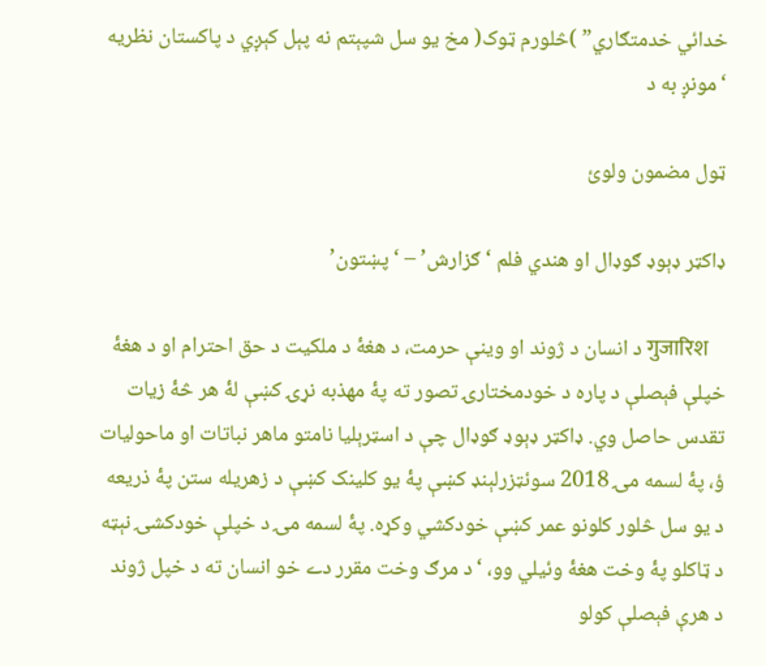خدائي خدمتګاري” )څلورم ټوک( مخ یو سل شپېتم نه پېل کېږي د پاکستان نظریه ‘مونږ به د

ټول مضمون ولوئ

ډاکټر ډېوډ ګوډال او هندي فلم ‘ګزارش’ – ‘پښتون’

    गुजारिश د انسان د ژوند او وینې حرمت، د هغۀ د ملکیت د حق احترام او د هغۀ خپلې فېصلې د پاره د خودمختارۍ تصور ته پۀ مهذبه نړۍ کښې لۀ هر څۀ زیات تقدس حاصل وي. ډاکټر ډېوډ ګوډال چې د اسټرېلیا نامتو ماهر نباتات او ماحولیات ؤ، پۀ لسمه مۍ 2018 سوئټزرلېنډ کښې پۀ یو کلینک کښې د زهریله ستن پۀ ذریعه د یو سل څلور کلونو عمر کښې خودکشي وکړه. پۀ لسمه مۍ د خپلې خودکشۍ نېټه د ټاکلو پۀ وخت هغۀ وئیلي وو، ‘د مرګ وخت مقرر دے خو انسان ته د خپل ژوند د هرې فېصلې کولو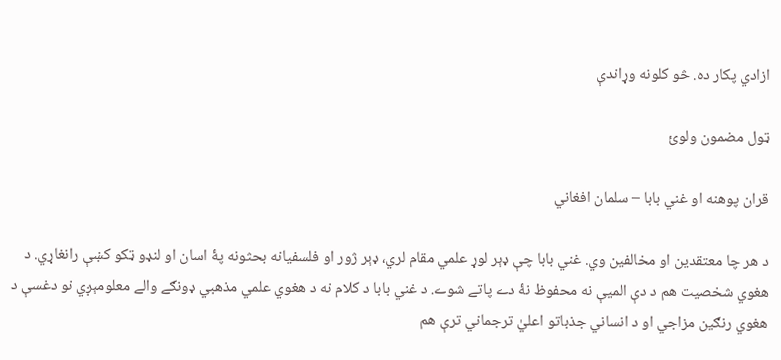ازادي پکار ده. څو کلونه وړاندې

ټول مضمون ولوئ

قران پوهنه او غني بابا – سلمان افغاني

د هر چا معتقدين او مخالفين وي. غني بابا چې ډېر لوړ علمي مقام لري، ډېر ژور او فلسفيانه بحثونه پۀ اسان او لنډو ټکو کښې رانغاړي. د هغوي شخصيت هم د دې المیې نه محفوظ نۀ دے پاتے شوے. د غني بابا د کلام نه د هغوي علمي مذهبي ډونګے والے معلومېږي نو دغسې د هغوي رنګين مزاجي او د انساني جذباتو اعليٰ ترجماني ترې هم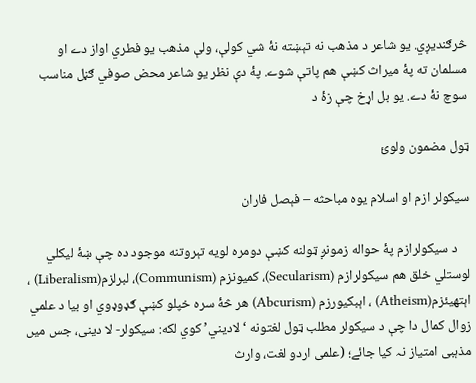څرګنديږي. يو شاعر د مذهب نه تېښته نۀ شي کولې، ولې مذهب يو فطري اواز دے او مسلمان ته پۀ ميراث کښې هم پاتې شوے. پۀ دې نظر يو شاعر محض صوفي ګڼل مناسب سوچ نۀ دے. يو بل اړخ چې زۀ د

ټول مضمون ولوئ

سیکولر ازم او اسلام یوه مباحثه – فېصل فاران

    د سيکولرازم پۀ حواله زمونږ ټولنه کښې دومره لويه تېروتنه موجود ده چې ښۀ ليکلي لوستلي خلق هم سيکولرازم (Secularism)، کميونزم (Communism)، لبرلزم(Liberalism) ، اېتهيئزم(Atheism) ، اېبکيورزم (Abcurism) هر څۀ سره خپلو کښې ګډوډوي او بيا د علمي زوال کمال دا چې د سيکولر مطلب ټول لغتونه ‘لاديني’ کوي لکه: سيکولر- لا دينى، جس ميں مذہبى امتياز نہ کيا جائے؛ (علمى اردو لغت، وارث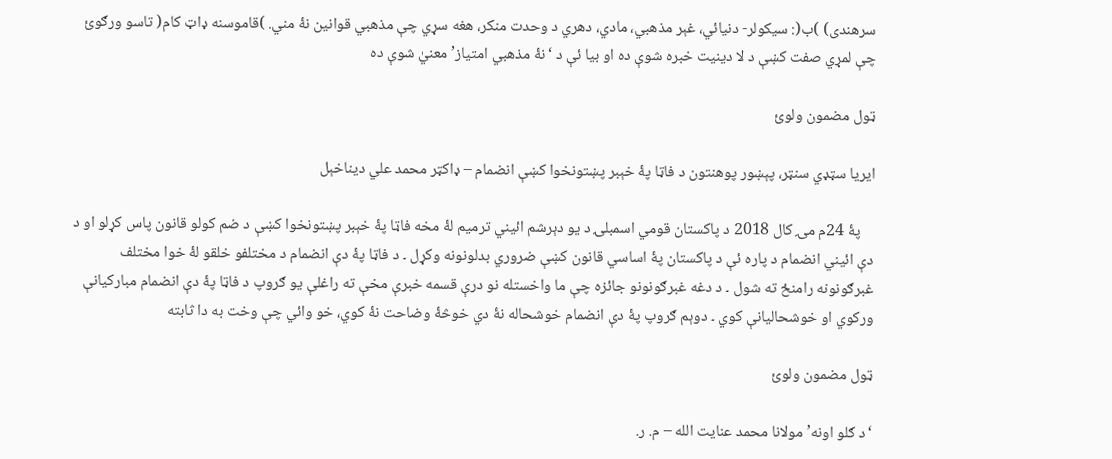سرهندى) )ب(: سيکولر- دنيائي، غېر مذهبي، مادي، دهري د وحدت منکر، هغه سړي چې مذهبي قوانين نۀ مني. )قاموسنه ډاټ کام( تاسو ورګوئ چې لمړي صفت کښې د لا دينيت خبره شوې ده او بيا ئې د ‘نۀ مذهبي امتياز’ معنيٰ شوې ده

ټول مضمون ولوئ

ایریا سټډي سنټر، پېښور پوهنتون د فاټا پۀ خېبر پښتونخوا کښې انضمام – ډاکټر محمد علي دیناخېل

    پۀ 24م مۍ کال 2018 د پاکستان قومي اسمبلۍ د يو دېرشم ائيني ترميم لۀ مخه فاټا پۀ خېبر پښتونخوا کښې د ضم کولو قانون پاس کړلو او د دې ائيني انضمام د پاره ئې د پاکستان پۀ اساسي قانون کښې ضروري بدلونونه وکړل ۔ د فاټا پۀ دې انضمام د مختلفو خلقو لۀ خوا مختلف غبرګونونه رامنځ ته شول ۔ د دغه غبرګونونو جائزه چې ما واخستله نو درې قسمه خبرې مخې ته راغلې يو ګروپ د فاټا پۀ دې انضمام مبارکيانې ورکوي او خوشحاليانې کوي ۔ دوېم ګروپ پۀ دې انضمام خوشحاله نۀ دي خوڅۀ وضاحت نۀ کوي، خو وائي چې وخت به دا ثابته

ټول مضمون ولوئ

‘د ګلو اونه’ مولانا محمد عنایت الله – م. ر.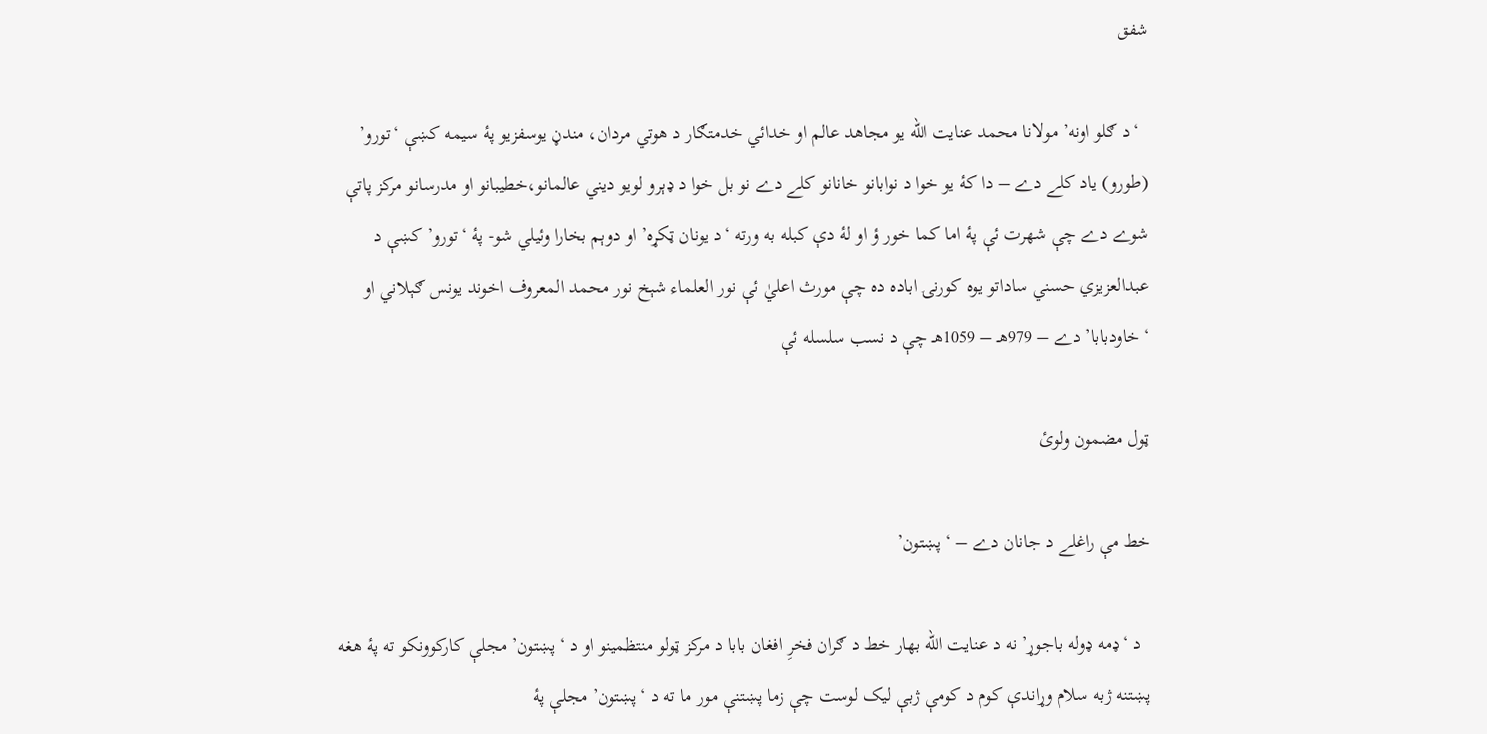شفق

  ‘د ګلو اونه’ مولانا محمد عنایت الله یو مجاهد عالم او خدائي خدمتګار د هوتي مردان، مندڼ يوسفزيو پۀ سيمه کښې ‘تورو’ (طورو) ياد کلے دے – دا کۀ يو خوا د نوابانو خانانو کلے دے نو بل خوا د ډېرو لويو ديني عالمانو،خطيبانو او مدرسانو مرکز پاتې شوے دے چې شهرت ئې پۀ اما کما خور ؤ او لۀ دې کبله به ورته ‘د يونان ټکړه’ او دوېم بخارا وئيلي شو- پۀ ‘تورو’ کښې د عبدالعزيزي حسني ساداتو يوه کورنۍ اباده ده چې مورث اعليٰ ئې نور العلماء شېخ نور محمد المعروف اخوند يونس ګېلاني او ‘خاودبابا’ دے – 979هـ – 1059هـ چې د نسب سلسله ئې

ټول مضمون ولوئ

خط مې راغلے د جانان دے – ‘پښتون’

  د ‘ډمه ډوله باجوړ’ نه د عنایت الله بهار خط د ګران فخرِ افغان بابا د مرکز ټولو منتظمینو او د ‘پښتون’ مجلې کارکوونکو ته پۀ هغه پښتنه ژبه سلام وړاندې کوم د کومې ژبې لیک لوست چې زما پښتنې مور ما ته د ‘پښتون’ مجلې پۀ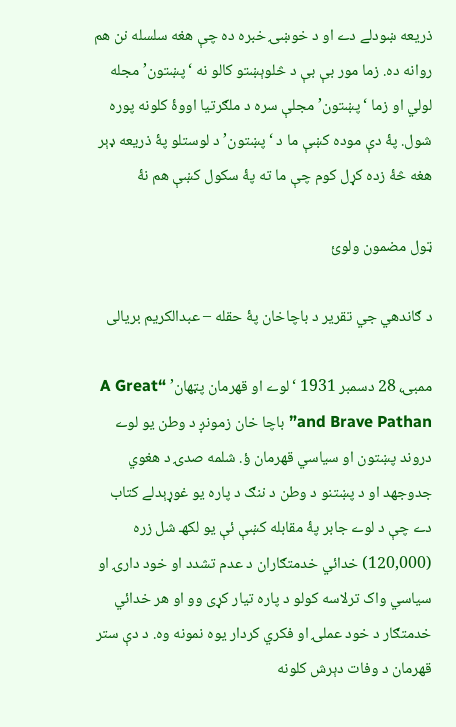ذریعه ښودلے دے او د خوښۍ خبره ده چې هغه سلسله نن هم روانه ده. زما مور بې بې د څلوېښتو کالو نه ‘پښتون’ مجله لولي او زما ‘پښتون’ مجلې سره د ملګرتیا اووۀ کلونه پوره شول. پۀ دې موده کښې ما د ‘پښتون’ د لوستلو پۀ ذریعه ډېر هغه څۀ زده کړل کوم چې ما ته پۀ سکول کښې هم نۀ

ټول مضمون ولوئ

د ګاندهي جي تقریر د باچاخان پۀ حقله – عبدالکریم بریالی

ممبۍ، 28 دسمبر 1931 ‘لوے او قهرمان پټهان’ “A Great and Brave Pathan” باچا خان زمونږ د وطن يو لوے دروند پښتون او سياسي قهرمان ؤ. شلمه صدۍ د هغوي جدوجهد او د پښتنو د وطن د ننګ د پاره يو غوړېدلے کتاب دے چې د لوے جابر پۀ مقابله کښې ئې يو لکهـ شل زره (120,000) خدائي خدمتګاران د عدم تشدد او خود دارۍ او سياسي واک ترلاسه کولو د پاره تيار کړى وو او هر خدائي خدمتګار د خود عملۍ او فکري کردار يوه نمونه وه. د دې ستر قهرمان د وفات دېرش کلونه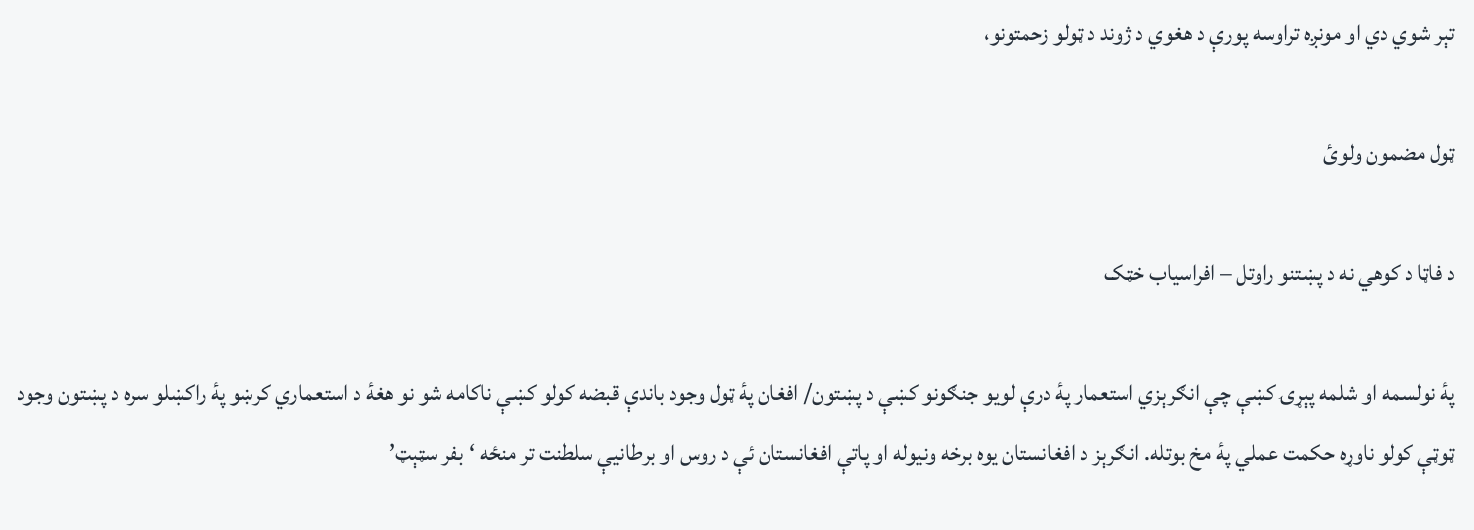تېر شوي دي او مونږه تراوسه پورې د هغوي د ژوند د ټولو زحمتونو،

ټول مضمون ولوئ

د فاټا د کوهي نه د پښتنو راوتل – افراسیاب خټک

پۀ نولسمه او شلمه پېړۍ کښې چې انګرېزي استعمار پۀ درې لویو جنګونو کښې د پښتون/ افغان پۀ ټول وجود باندې قبضه کولو کښې ناکامه شو نو هغۀ د استعماري کرښو پۀ راکښلو سره د پښتون وجود ټوټې کولو ناوړه حکمت عملي پۀ مخ بوتله. انګرېز د افغانستان یوه برخه ونیوله او پاتې افغانستان ئې د روس او برطانیې سلطنت تر منځه ‘بفر سټېټ’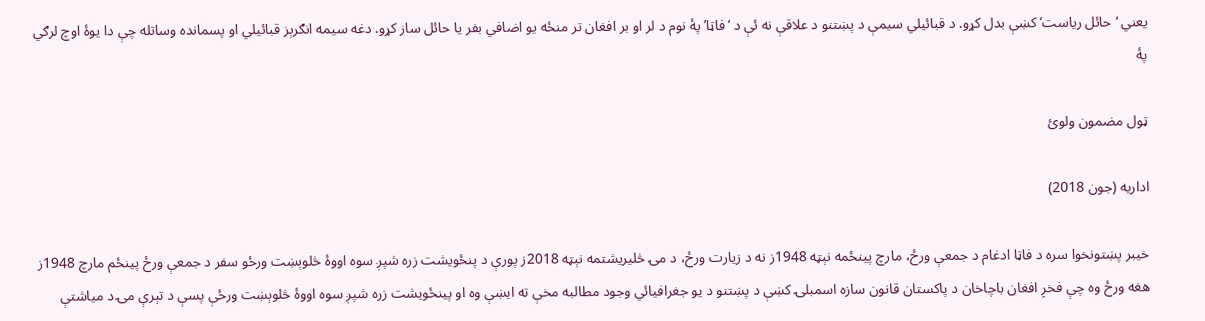یعني ‘حائل ریاست’ کښې بدل کړو. د قبائیلي سیمې د پښتنو د علاقې نه ئې د ‘فاټا’ پۀ نوم د لر او بر افغان تر منځه یو اضافي بفر یا حائل ساز کړو. دغه سیمه انګرېز قبائیلي او پسمانده وساتله چې دا یوۀ اوچ لرګي پۀ

ټول مضمون ولوئ

اداريه (جون 2018)

خيبر پښتونخوا سره د فاټا ادغام د جمعې ورځ، مارچ پینځمه نېټه 1948ز نه د زیارت ورځ، د مۍ څلیریشتمه نېټه 2018ز پورې د پنځویشت زره شپږ سوه اووۀ څلوېښت ورځو سفر د جمعې ورځ پینځم مارچ 1948ز هغه ورځ وه چې فخرِ افغان باچاخان د پاکستان قانون سازه اسمبلۍ کښې د پښتنو د یو جغرافیائي وجود مطالبه مخې ته ایښې وه او پینځویشت زره شپږ سوه اووۀ څلوېښت ورځې پسې د تېرې مۍ د میاشتې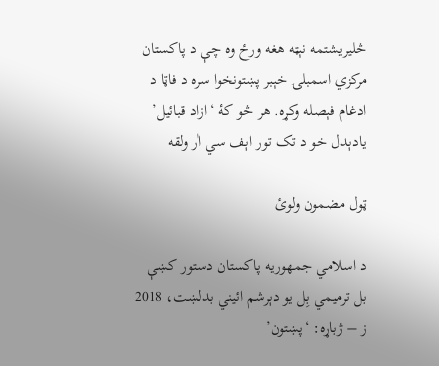څلیریشتمه نېټه هغه ورځ وه چې د پاکستان مرکزي اسمبلۍ خېبر پښتونخوا سره د فاټا د ادغام فېصله وکړه. هر څو کۀ ‘ازاد قبائیل’ یادېدل خو د تک تور اېف سي اٰر ولقه

ټول مضمون ولوئ

د اسلامي جمهوریه پاکستان دستور کښې بل ترمیمي بِل یو دېرشم ائیني بدلښت، 2018 ز – ژباړه: ‘پښتون’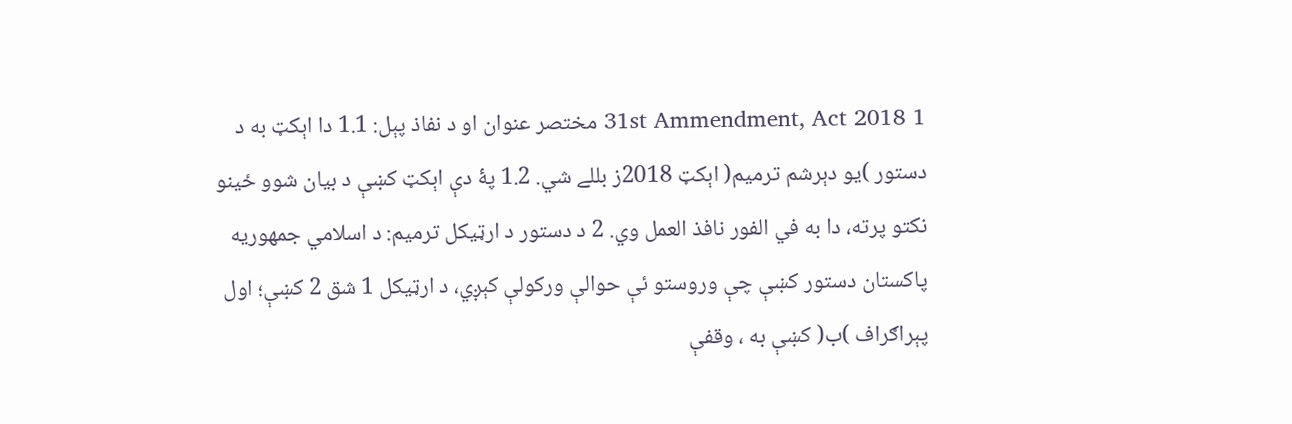31st Ammendment, Act 2018 1 مختصر عنوان او د نفاذ پېل: 1.1 دا اېکټ به د دستور )یو دېرشم ترمیم( اېکټ 2018ز بللے شي. 1.2 پۀ دې اېکټ کښې د بیان شوو ځینو نکتو پرته، دا به في الفور نافذ العمل وي. 2 د دستور د ارټیکل ترمیم: د اسلامي جمهوریه پاکستان دستور کښې چې وروستو ئې حوالې ورکولې کېږي، د ارټیکل 1 شق 2 کښې؛ اول پېراګراف )ب( کښې به ، وقفې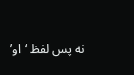نه پس لفظ ‘او’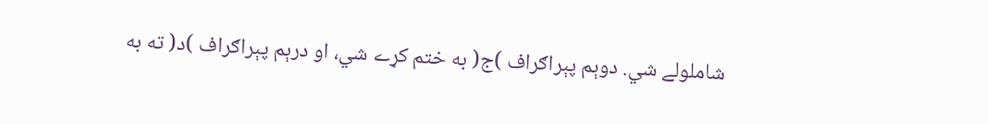شاملولے شي. دوېم پېراګراف )ج( به ختم کړے شي، او درېم پېراګراف )د( ته به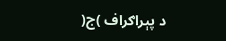د پېراګراف )ج(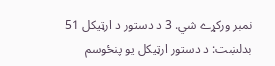نمبر ورکړے شي. 3 د دستور د ارټیکل 51 بدلښت: د دستور ارټیکل یو پنځوسم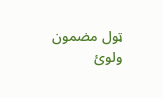ټول مضمون ولوئ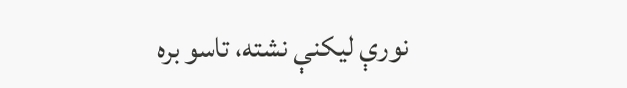نورې ليکنې نشته، تاسو بره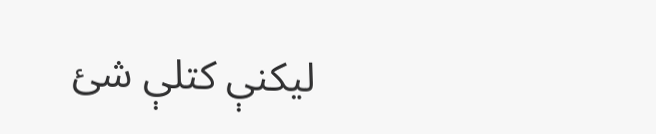ليکنې کتلې شئ